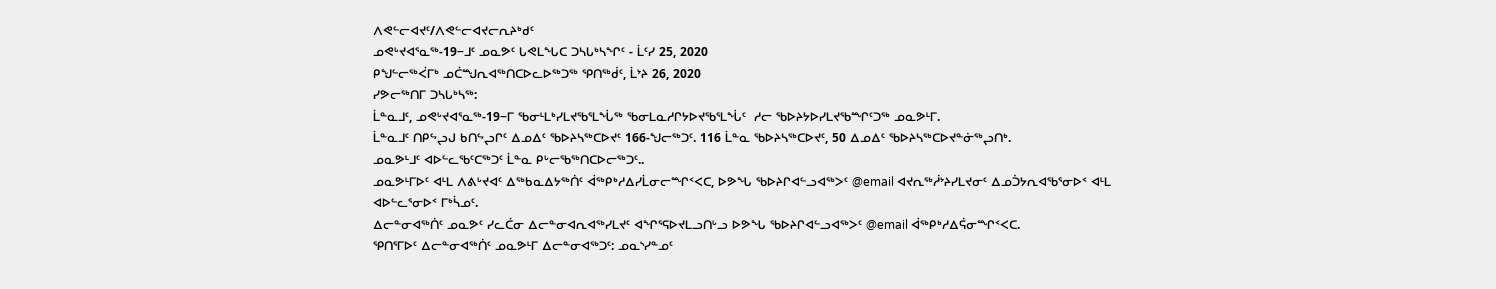ᐱᕙᓪᓕᐊᔪᑦ/ᐱᕙᓪᓕᐊᔪᓕᕆᔨᒃᑯᑦ
ᓄᕙᒡᔪᐊᕐᓇᖅ-19−ᒧᑦ ᓄᓇᕗᑦ ᒐᕙᒪᖓᑕ ᑐᓴᒐᒃᓴᖏᑦ - ᒫᑦᓯ 25, 2020
ᑭᖑᓪᓕᖅᐹᒥᒃ ᓄᑖᙳᕆᐊᖅᑎᑕᐅᓚᐅᖅᑐᖅ ᕿᑎᖅᑰᑦ, ᒫᔾᔨ 26, 2020
ᓯᕗᓕᖅᑎᒥ ᑐᓴᒐᒃᓴᖅ:
ᒫᓐᓇᒧᑦ, ᓄᕙᒡᔪᐊᕐᓇᖅ-19−ᒥ ᖃᓂᒻᒪᒃᓯᒪᔪᖃᕐᒪᖔᖅ ᖃᓂᒪᓇᓱᒋᔭᐅᔪᖃᕐᒪᖔᑦ  ᓱᓕ ᖃᐅᔨᔭᐅᓯᒪᔪᖃᙱᑦᑐᖅ ᓄᓇᕗᒻᒥ.
ᒫᓐᓇᒧᑦ ᑎᑭᖦᖢᒍ ᑲᑎᖦᖢᒋᑦ ᐃᓄᐃᑦ ᖃᐅᔨᓴᖅᑕᐅᔪᑦ 166-ᖑᓕᖅᑐᑦ. 116 ᒫᓐᓇ ᖃᐅᔨᓴᖅᑕᐅᔪᑦ, 50 ᐃᓄᐃᑦ ᖃᐅᔨᓴᖅᑕᐅᔪᓐᓃᖅᖢᑎᒃ.
ᓄᓇᕗᒻᒧᑦ ᐊᐅᓪᓚᖃᑦᑕᖅᑐᑦ ᒫᓐᓇ ᑭᒡᓕᖃᖅᑎᑕᐅᓕᖅᑐᑦ..
ᓄᓇᕗᒻᒥᐅᑦ ᐊᒻᒪ ᐱᕕᒡᔪᐊᑦ ᐃᖅᑲᓇᐃᔭᖅᑏᑦ ᐋᖅᑭᒃᓱᐃᓯᒫᓂᓕᙱᑉᐸᑕ, ᐅᕗᖓ ᖃᐅᔨᒋᐊᓪᓗᐊᖅᐳᑦ @email ᐊᔪᕆᖅᓲᔾᔨᓯᒪᔪᓂᑦ ᐃᓄᑑᔭᕆᐊᖃᕐᓂᐅᑉ ᐊᒻᒪ ᐊᐅᓪᓚᕐᓂᐅᑉ ᒥᒃᓵᓄᑦ.
ᐃᓕᓐᓂᐊᖅᑏᑦ ᓄᓇᕗᑦ ᓯᓚᑖᓂ ᐃᓕᓐᓂᐊᕆᐊᖅᓯᒪᔪᑦ ᐊᖏᕐᕋᐅᔪᒪᓗᑎᒡᓗ ᐅᕗᖓ ᖃᐅᔨᒋᐊᓪᓗᐊᖅᐳᑦ @email ᐋᖅᑭᒃᓱᐃᕌᓂᙱᑉᐸᑕ.
ᕿᑎᕐᒥᐅᑦ ᐃᓕᓐᓂᐊᖅᑏᑦ ᓄᓇᕗᒻᒥ ᐃᓕᓐᓂᐊᖅᑐᑦ: ᓄᓇᔅᓯᓐᓄᑦ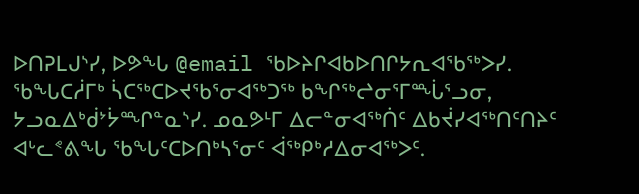ᐅᑎᕈᒪᒍᔅᓯ, ᐅᕗᖓ @email ᖃᐅᔨᒋᐊᑲᐅᑎᒋᔭᕆᐊᖃᖅᐳᓯ. ᖃᖓᑕᓲᒥᒃ ᓵᑕᖅᑕᐅᔪᖃᕐᓂᐊᖅᑐᖅ ᑲᖏᖅᖠᓂᕐᒥᙶᕐᓗᓂ, ᔭᓗᓇᐃᒃᑰᔾᔮᙱᓐᓇᔅᓯ. ᓄᓇᕗᒻᒥ ᐃᓕᓐᓂᐊᖅᑏᑦ ᐃᑲᔫᓯᐊᖅᑎᑦᑎᔨᑦ ᐊᒡᓚᕝᕕᖓ ᖃᖓᑦᑕᐅᑎᒃᓴᕐᓂᑦ ᐋᖅᑭᒃᓱᐃᓂᐊᖅᐳᑦ.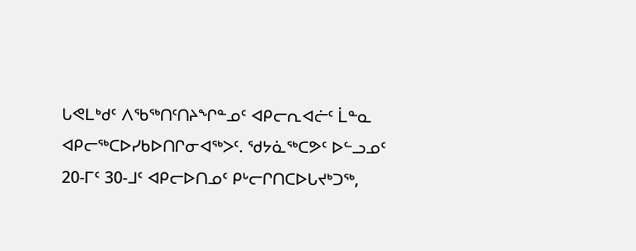ᒐᕙᒪᒃᑯᑦ ᐱᖃᖅᑎᑦᑎᔨᖏᓐᓄᑦ ᐊᑭᓕᕆᐊᓖᑦ ᒫᓐᓇ ᐊᑭᓕᖅᑕᐅᓯᑲᐅᑎᒋᓂᐊᖅᐳᑦ. ᖁᔭᓈᖅᑕᕗᑦ ᐅᓪᓗᓄᑦ 20-ᒥᑦ 30-ᒧᑦ ᐊᑭᓕᐅᑎᓄᑦ ᑭᒡᓕᒋᑎᑕᐅᒐᔪᒃᑐᖅ,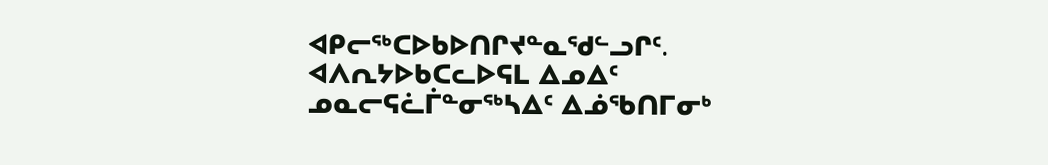ᐊᑭᓕᖅᑕᐅᑲᐅᑎᒋᔪᓐᓇᖁᓪᓗᒋᑦ.
ᐊᐱᕆᔭᐅᑲᑕᓚᐅᕋᒪ ᐃᓄᐃᑦ ᓄᓇᓕᕋᓛᒦᓐᓂᖅᓴᐃᑦ ᐃᓅᖃᑎᒥᓂᒃ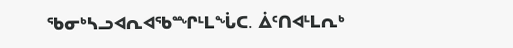ᖃᓂᒃᓴᓗᐊᕆᐊᖃᙱᒻᒪᖔᑕ. ᐄᑦᑎᐊᒻᒪᕆᒃ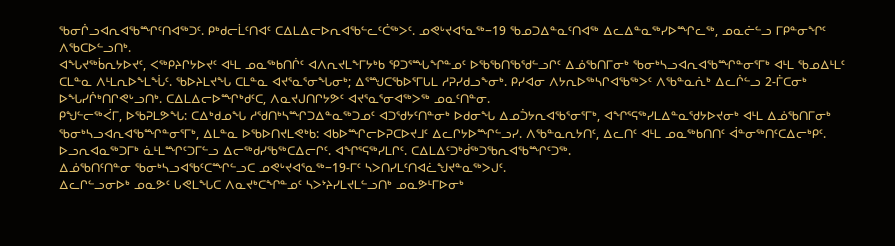ᖃᓂᒌᓗᐊᕆᐊᖃᙱᑦᑎᐊᖅᑐᑦ. ᑭᒃᑯᓕᒫᑦᑎᐊᑦ ᑕᐃᒪᐃᓕᐅᕆᐊᖃᓪᓚᑦᑖᖅᐳᑦ. ᓄᕙᒡᔪᐊᕐᓇᖅ−19 ᖃᓄᑐᐃᓐᓇᑦᑎᐊᖅ ᐃᓚᐃᓐᓇᖅᓯᐅᙱᓚᖅ, ᓄᓇᓖᓪᓗ ᒥᑭᓐᓂᖏᑦ ᐱᖃᑕᐅᓪᓗᑎᒃ.
ᐊᖓᔪᖅᑳᕆᔭᐅᔪᑦ, ᐸᖅᑭᔨᒋᔭᐅᔪᑦ ᐊᒻᒪ ᓄᓇᖅᑲᑎᒌᑦ ᐊᐱᕆᔪᒪᖕᒥᔭᒃᑲ ᕿᑐᕐᙵᖏᓐᓄᑦ ᐅᖃᖃᑎᖃᖁᓪᓗᒋᑦ ᐃᓅᖃᑎᒥᓂᒃ ᖃᓂᒃᓴᓗᐊᕆᐊᖃᙱᓐᓂᕐᒥᒃ ᐊᒻᒪ ᖃᓄᐃᒻᒪᑦ ᑕᒪᓐᓇ ᐱᒻᒪᕆᐅᖕᒪᖔᑦ. ᖃᐅᔨᒪᔪᖓ ᑕᒪᓐᓇ ᐊᔪᕐᓇᕐᓂᖓᓂᒃ; ᐃᕐᙳᑕᖃᐅᕐᒥᒐᒪ ᓱᕈᓯᑯᓗᖕᓂᒃ. ᑭᓯᐊᓂ ᐱᔭᕆᐅᖅᓴᒋᐊᖃᖅᐳᑦ ᐱᖃᓐᓇᕇᒃ ᐃᓚᒌᓪᓗ 2-ᒦᑕᓂᒃ ᐅᖓᓯᒌᒃᑎᒋᕙᒡᓗᑎᒃ. ᑕᐃᒪᐃᓕᐅᙱᒃᑯᑦᑕ, ᐱᓇᔪᒍᑎᒋᔭᕗᑦ ᐊᔪᕐᓇᕐᓂᐊᖅᐳᖅ ᓄᓇᑦᑎᓐᓂ.
ᑭᖑᓪᓕᖅᐹᒥ, ᐅᖃᕈᒪᕗᖓ: ᑕᐃᒃᑯᓄᖓ ᓱᖁᑎᒃᓴᙱᑐᐃᓐᓇᖅᑐᓄᑦ ᐊᑐᖁᔭᑦᑎᓐᓂᒃ ᐅᑯᓂᖓ ᐃᓄᑑᔭᕆᐊᖃᕐᓂᕐᒥᒃ, ᐊᖏᕐᕋᖅᓯᒪᐃᓐᓇᖁᔭᐅᔪᓂᒃ ᐊᒻᒪ ᐃᓅᖃᑎᒥᓂᒃ ᖃᓂᒃᓴᓗᐊᕆᐊᖃᙱᓐᓂᕐᒥᒃ, ᐃᒪᓐᓇ ᐅᖃᐅᑎᔪᒪᕙᒃᑲ: ᐊᑲᐅᙱᓕᐅᕈᑕᐅᔪᒧᑦ ᐃᓚᒋᔭᐅᙱᓪᓗᓯ. ᐱᖃᓐᓇᕆᔭᑎᑦ, ᐃᓚᑎᑦ ᐊᒻᒪ ᓄᓇᖅᑲᑎᑎᑦ ᐋᓐᓂᖅᑎᑦᑕᐃᓕᒃᑭᑦ. ᐅᓗᕆᐊᓇᖅᑐᒥᒃ ᓈᒻᒪᙱᑦᑐᒥᓪᓗ ᐃᓕᖅᑯᓯᖃᖅᑕᐃᓕᒋᑦ. ᐊᖏᕐᕋᖅᓯᒪᒋᑦ. ᑕᐃᒪᐃᑦᑐᒃᑰᖅᑐᖃᕆᐊᖃᙱᑦᑐᖅ.
ᐃᓅᖃᑎᑦᑎᓐᓂ ᖃᓂᒃᓴᓗᐊᖃᑦᑕᙱᓪᓗᑕ ᓄᕙᒡᔪᐊᕐᓇᖅ−19-ᒥᑦ ᓴᐳᑎᓯᒪᑦᑎᐊᓛᖑᔪᓐᓇᖅᐳᒍᑦ.
ᐃᓚᒋᓪᓗᓂᐅᒃ ᓄᓇᕗᑦ ᒐᕙᒪᖓᑕ ᐱᓇᔪᒃᑕᖏᓐᓄᑦ ᓴᐳᔾᔨᓯᒪᔪᒪᓪᓗᑎᒃ ᓄᓇᕗᒻᒥᐅᓂᒃ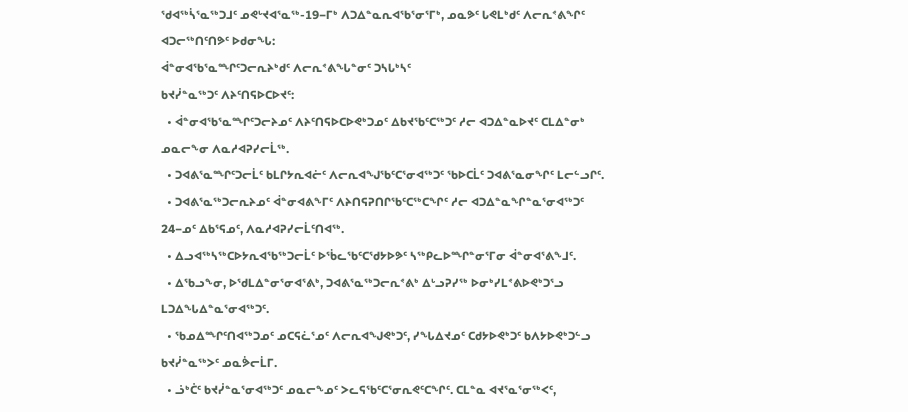ᖁᐊᖅᓵᕐᓇᖅᑐᒧᑦ ᓄᕙᒡᔪᐊᕐᓇᖅ-19−ᒥᒃ ᐱᑐᐃᓐᓇᕆᐊᖃᕐᓂᕐᒥᒃ, ᓄᓇᕗᑦ ᒐᕙᒪᒃᑯᑦ ᐱᓕᕆᕝᕕᖏᑦ ᐊᑐᓕᖅᑎᑦᑎᕗᑦ ᐅᑯᓂᖓ:
ᐋᓐᓂᐊᖃᕐᓇᙱᑦᑐᓕᕆᔨᒃᑯᑦ ᐱᓕᕆᕝᕕᖓᓐᓂᑦ ᑐᓴᒐᒃᓴᑦ
ᑲᔪᓰᓐᓇᖅᑐᑦ ᐱᔨᑦᑎᕋᐅᑕᐅᔪᑦ:
  • ᐋᓐᓂᐊᖃᕐᓇᙱᑦᑐᓕᔨᓄᑦ ᐱᔨᑦᑎᕋᐅᑕᐅᕙᒃᑐᓄᑦ ᐃᑲᔪᖃᑦᑕᖅᑐᑦ ᓱᓕ ᐊᑐᐃᓐᓇᐅᔪᑦ ᑕᒪᐃᓐᓂᒃ ᓄᓇᓕᖕᓂ ᐱᓇᓱᐊᕈᓯᓕᒫᖅ.
  • ᑐᐊᕕᕐᓇᙱᑦᑐᓕᒫᑦ ᑲᒪᒋᔭᕆᐊᓖᑦ ᐱᓕᕆᐊᖑᖃᑦᑕᕐᓂᐊᖅᑐᑦ ᖃᐅᑕᒫᑦ ᑐᐊᕕᕐᓇᓂᖏᑦ ᒪᓕᓪᓗᒋᑦ.
  • ᑐᐊᕕᕐᓇᖅᑐᓕᕆᔨᓄᑦ ᐋᓐᓂᐊᕕᖕᒥᑦ ᐱᔨᑎᕋᕈᑎᒋᖃᑦᑕᖅᑕᖏᑦ ᓱᓕ ᐊᑐᐃᓐᓇᖏᓐᓇᕐᓂᐊᖅᑐᑦ 24−ᓄᑦ ᐃᑲᕐᕋᓄᑦ, ᐱᓇᓱᐊᕈᓯᓕᒫᑦᑎᐊᖅ.
  • ᐃᓗᐊᖅᓴᖅᑕᐅᔭᕆᐊᖃᖅᑐᓕᒫᑦ ᐅᖄᓚᖃᑦᑕᖁᔭᐅᕗᑦ ᓴᖅᑭᓚᐅᙱᓐᓂᕐᒥᓂ ᐋᓐᓂᐊᕐᕕᖕᒧᑦ.
  • ᐃᖃᓗᖕᓂ, ᐅᖁᒪᐃᓐᓂᕐᓂᐊᕐᕕᒃ, ᑐᐊᕕᕐᓇᖅᑐᓕᕆᕝᕕᒃ ᐃᒡᓗᕈᓯᖅ ᐅᓂᒃᓯᒪᕝᕕᐅᕙᒃᑐᕐᓗ ᒪᑐᐃᖓᐃᓐᓇᕐᓂᐊᖅᑐᑦ.
  • ᖃᓄᐃᙱᑦᑎᐊᖅᑐᓄᑦ ᓄᑕᕋᓛᕐᓄᑦ ᐱᓕᕆᐊᖑᕙᒃᑐᑦ, ᓯᖓᐃᔪᓄᑦ ᑕᑯᔭᐅᕙᒃᑐᑦ ᑲᐱᔭᐅᕙᒃᑐᓪᓗ ᑲᔪᓰᓐᓇᖅᐳᑦ ᓄᓇᕘᓕᒫᒥ.
  • ᓘᒃᑖᑦ ᑲᔪᓰᓐᓇᕐᓂᐊᖅᑐᑦ ᓄᓇᓕᖕᓄᑦ ᐳᓚᕋᖃᑦᑕᕐᓂᕆᕙᑦᑕᖏᑦ. ᑕᒪᓐᓇ ᐊᔪᕐᓇᕐᓂᖅᐸᑦ,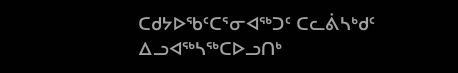ᑕᑯᔭᐅᖃᑦᑕᕐᓂᐊᖅᑐᑦ ᑕᓚᕖᓴᒃᑯᑦ ᐃᓗᐊᖅᓴᖅᑕᐅᓗᑎᒃ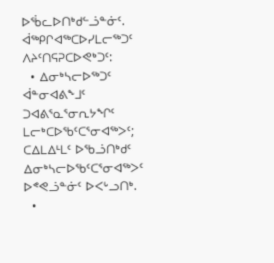ᐅᖄᓚᐅᑎᒃᑯᓪᓘᓐᓃᑦ.
ᐋᖅᑭᒋᐊᖅᑕᐅᓯᒪᓕᖅᑐᑦ ᐱᔨᑦᑎᕋᕈᑕᐅᕙᒃᑐᑦ:
  • ᐃᓂᒃᓴᓕᐅᖅᑐᑦ ᐋᓐᓂᐊᕕᖕᒧᑦ ᑐᐊᕕᕐᓇᕐᓂᕆᔭᖏᑦ ᒪᓕᒃᑕᐅᖃᑦᑕᕐᓂᐊᖅᐳᑦ; ᑕᐃᒪᐃᒻᒪᑦ ᐅᖃᓘᑎᒃᑯᑦ ᐃᓂᒃᓴᓕᐅᖃᑦᑕᕐᓂᐊᖅᐳᑦ ᐅᕝᕙᓘᓐᓃᑦ ᐅᐸᒡᓗᑎᒃ.
  •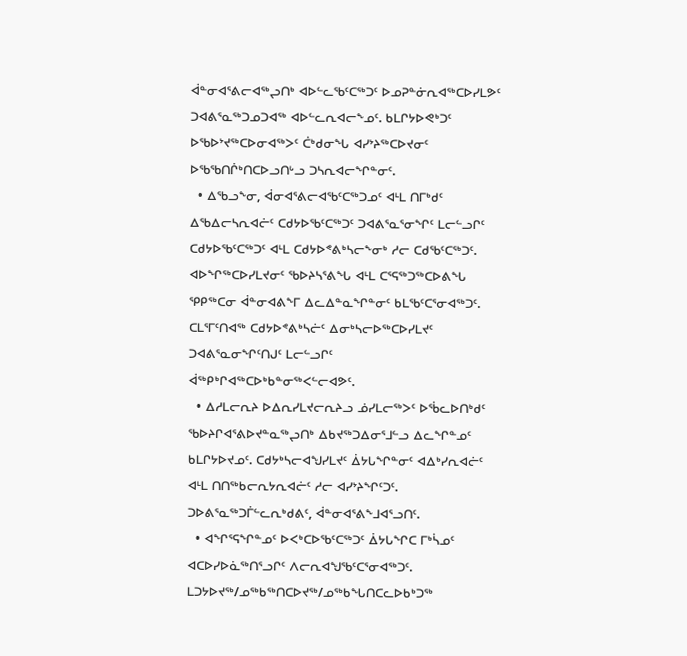ᐋᓐᓂᐊᕐᕕᓕᐊᖅᖢᑎᒃ ᐊᐅᓪᓚᖃᑦᑕᖅᑐᑦ ᐅᓄᕈᓐᓃᕆᐊᖅᑕᐅᓯᒪᕗᑦ ᑐᐊᕕᕐᓇᖅᑐᓄᑐᐊᖅ ᐊᐅᓪᓚᕆᐊᓕᖕᓄᑦ. ᑲᒪᒋᔭᐅᕙᒃᑐᑦ ᐅᖃᐅᔾᔪᖅᑕᐅᓂᐊᖅᐳᑦ ᑖᒃᑯᓂᖓ ᐊᓯᔾᔨᖅᑕᐅᔪᓂᑦ ᐅᖃᖃᑎᒌᒃᑎᑕᐅᓗᑎᒡᓗ ᑐᓴᕆᐊᓕᖏᓐᓂᑦ.
  • ᐃᖃᓗᖕᓂ, ᐋᓂᐊᕐᕕᓕᐊᖃᑦᑕᖅᑐᓄᑦ ᐊᒻᒪ ᑎᒥᒃᑯᑦ ᐃᖃᐃᓕᓴᕆᐊᓖᑦ ᑕᑯᔭᐅᖃᑦᑕᖅᑐᑦ ᑐᐊᕕᕐᓇᕐᓂᖏᑦ ᒪᓕᓪᓗᒋᑦ ᑕᑯᔭᐅᖃᑦᑕᖅᑐᑦ ᐊᒻᒪ ᑕᑯᔭᐅᕝᕕᒃᓴᓕᖕᓂᒃ ᓱᓕ ᑕᑯᖃᑦᑕᖅᑐᑦ. ᐊᐅᖏᖅᑕᐅᓯᒪᔪᓂᑦ ᖃᐅᔨᓴᕐᕕᖓ ᐊᒻᒪ ᑕᕐᕋᖅᑐᖅᑕᐅᕕᖓ ᕿᑭᖅᑕᓂ ᐋᓐᓂᐊᕕᖕᒥ ᐃᓚᐃᓐᓇᖏᓐᓂᑦ ᑲᒪᖃᑦᑕᕐᓂᐊᖅᑐᑦ. ᑕᒪᕐᒥᑦᑎᐊᖅ ᑕᑯᔭᐅᕝᕕᒃᓴᓖᑦ ᐃᓂᒃᓴᓕᐅᖅᑕᐅᓯᒪᔪᑦ ᑐᐊᕕᕐᓇᓂᖏᑦᑎᒍᑦ ᒪᓕᓪᓗᒋᑦ ᐋᖅᑭᒃᒋᐊᖅᑕᐅᒃᑲᓐᓂᖅᐸᓪᓕᐊᕗᑦ.
  • ᐃᓱᒪᓕᕆᔨ ᐅᐃᕆᓯᒪᔪᓕᕆᔨᓗ ᓅᓯᒪᓕᖅᐳᑦ ᐅᖄᓚᐅᑎᒃᑯᑦ ᖃᐅᔨᒋᐊᕐᕕᐅᔪᓐᓇᖅᖢᑎᒃ ᐃᑲᔪᖅᑐᐃᓂᕐᒧᓪᓗ ᐃᓚᖏᓐᓄᑦ ᑲᒪᒋᔭᐅᔪᓄᑦ. ᑕᑯᔭᒃᓴᓕᐊᖑᓯᒪᔪᑦ ᐄᔭᒐᖏᓐᓂᑦ ᐊᐃᒃᓯᕆᐊᓖᑦ ᐊᒻᒪ ᑎᑎᖅᑲᓕᕆᔭᕆᐊᓖᑦ ᓱᓕ ᐊᓯᔾᔨᖏᑦᑐᑦ. ᑐᐅᕕᕐᓇᖅᑐᒦᓪᓚᕆᒃᑯᕕᑦ, ᐋᓐᓂᐊᕐᕕᖕᒧᐊᕐᓗᑎᑦ.
  • ᐊᖏᕐᕋᖏᓐᓄᑦ ᐅᐸᒃᑕᐅᖃᑦᑕᖅᑐᑦ ᐄᔭᒐᖏᑕ ᒥᒃᓵᓄᑦ ᐊᑕᐅᓯᐅᓈᖅᑎᕐᓗᒋᑦ ᐱᓕᕆᐊᖑᖃᑦᑕᕐᓂᐊᖅᑐᑦ.
ᒪᑐᔭᐅᔪᖅ/ᓄᖅᑲᖅᑎᑕᐅᔪᖅ/ᓄᖅᑲᖓᑎᑕᓚᐅᑲᒃᑐᖅ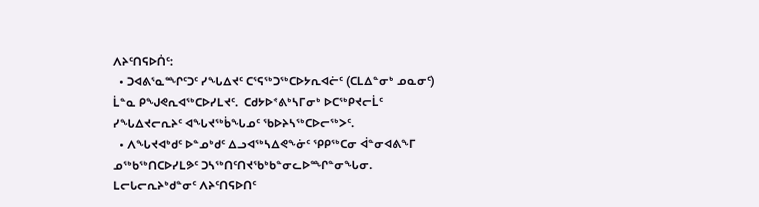ᐱᔨᑦᑎᕋᐅᑏᑦ:
  • ᑐᐊᕕᕐᓇᙱᑦᑐᑦ ᓯᖓᐃᔪᑦ ᑕᕐᕋᖅᑐᖅᑕᐅᔭᕆᐊᓖᑦ (ᑕᒪᐃᓐᓂᒃ ᓄᓇᓂᑦ) ᒫᓐᓇ ᑭᖑᕙᕆᐊᖅᑕᐅᓯᒪᔪᑦ.  ᑕᑯᔭᐅᕝᕕᒃᓴᒥᓂᒃ ᐅᑕᖅᑭᔪᓕᒫᑦ ᓯᖓᐃᔪᓕᕆᔨᑦ ᐊᖓᔪᖅᑳᖓᓄᑦ ᖃᐅᔨᓴᖅᑕᐅᓕᖅᐳᑦ.
  • ᐱᖓᔪᐊᒃᑯᑦ ᐅᓐᓄᒃᑯᑦ ᐃᓗᐊᖅᓴᐃᕙᖕᓃᑦ ᕿᑭᖅᑕᓂ ᐋᓐᓂᐊᕕᖕᒥ ᓄᖅᑲᖅᑎᑕᐅᓯᒪᕗᑦ ᑐᓴᖅᑎᑦᑎᔪᖃᒃᑲᓐᓂᓚᐅᙱᓐᓂᖓᓂ.
ᒪᓕᒐᓕᕆᔨᒃᑯᓐᓂᑦ ᐱᔨᑦᑎᕋᐅᑎᑦ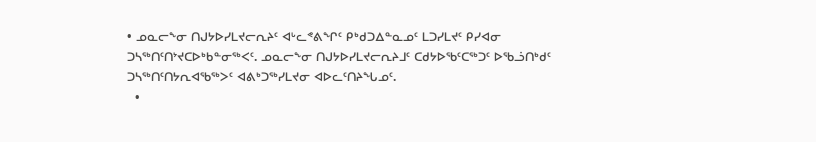• ᓄᓇᓕᖕᓂ ᑎᒍᔭᐅᓯᒪᔪᓕᕆᔨᑦ ᐊᒡᓚᕝᕕᖏᑦ ᑭᒃᑯᑐᐃᓐᓇᓄᑦ ᒪᑐᓯᒪᔪᑦ ᑭᓯᐊᓂ ᑐᓴᖅᑎᑦᑎᔾᔪᑕᐅᒃᑲᓐᓂᖅᐸᑦ. ᓄᓇᓕᖕᓂ ᑎᒍᔭᐅᓯᒪᔪᓕᕆᔨᒧᑦ ᑕᑯᔭᐅᖃᑦᑕᖅᑐᑦ ᐅᖃᓘᑎᒃᑯᑦ ᑐᓴᖅᑎᑦᑎᔭᕆᐊᖃᖅᐳᑦ ᐊᕕᒃᑐᖅᓯᒪᔪᓂ ᐊᐅᓚᑦᑎᔨᖓᓄᑦ.
  •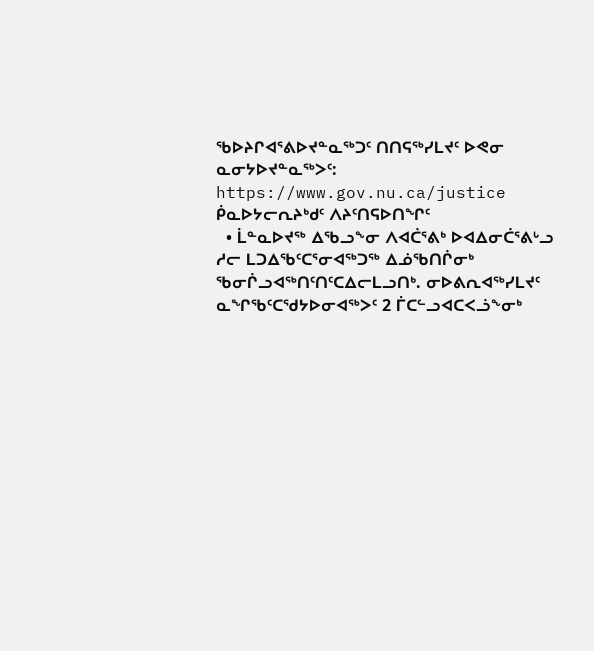ᖃᐅᔨᒋᐊᕐᕕᐅᔪᓐᓇᖅᑐᑦ ᑎᑎᕋᖅᓯᒪᔪᑦ ᐅᕙᓂ ᓇᓂᔭᐅᔪᓐᓇᖅᐳᑦ: https://www.gov.nu.ca/justice
ᑮᓇᐅᔭᓕᕆᔨᒃᑯᑦ ᐱᔨᑦᑎᕋᐅᑎᖏᑦ
  • ᒫᓐᓇᐅᔪᖅ ᐃᖃᓗᖕᓂ ᐱᐊᑖᕐᕕᒃ ᐅᐊᐃᓂᑖᕐᕕᒡᓗ ᓱᓕ ᒪᑐᐃᖃᑦᑕᕐᓂᐊᖅᑐᖅ ᐃᓅᖃᑎᒌᓂᒃ ᖃᓂᒌᓗᐊᖅᑎᑦᑎᑦᑕᐃᓕᒪᓗᑎᒃ. ᓂᐅᕕᕆᐊᖅᓯᒪᔪᑦ ᓇᖏᖃᑦᑕᖁᔭᐅᓂᐊᖅᐳᑦ 2 ᒦᑕᓪᓗᐊᑕᐸᓘᖕᓂᒃ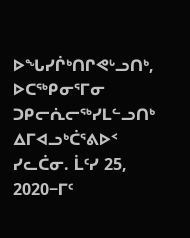ᐅᖓᓯᒌᒃᑎᒋᕙᒡᓗᑎᒃ, ᐅᑕᖅᑭᓂᕐᒥᓂ ᑐᑭᓕᕇᓕᖅᓯᒪᓪᓗᑎᒃ ᐃᒥᐊᓗᒃᑖᕐᕕᐅᑉ ᓯᓚᑖᓂ. ᒫᑦᓯ 25, 2020−ᒥᑦ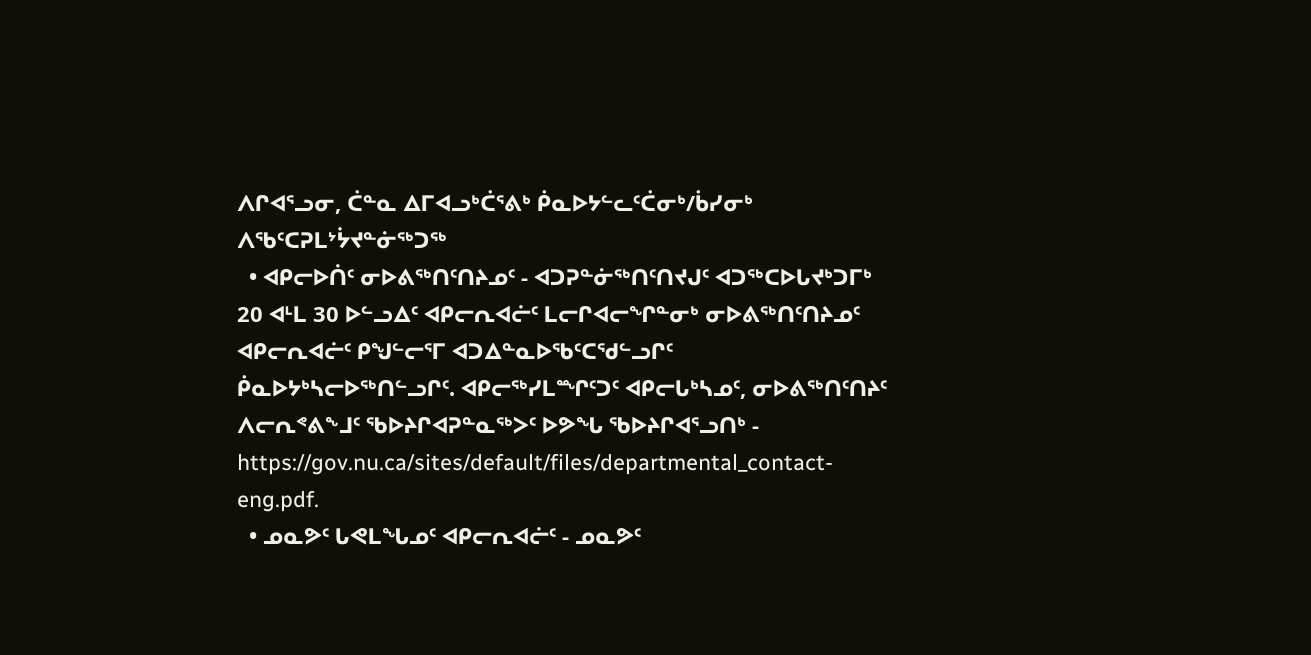ᐱᒋᐊᕐᓗᓂ, ᑖᓐᓇ ᐃᒥᐊᓗᒃᑖᕐᕕᒃ ᑮᓇᐅᔭᓪᓚᑦᑖᓂᒃ/ᑳᓯᓂᒃ ᐱᖃᑦᑕᕈᒪᔾᔮᔪᓐᓃᖅᑐᖅ
  • ᐊᑭᓕᐅᑏᑦ ᓂᐅᕕᖅᑎᑦᑎᔨᓄᑦ - ᐊᑐᕈᓐᓃᖅᑎᑦᑎᔪᒍᑦ ᐊᑐᖅᑕᐅᒐᔪᒃᑐᒥᒃ 20 ᐊᒻᒪ 30 ᐅᓪᓗᐃᑦ ᐊᑭᓕᕆᐊᓖᑦ ᒪᓕᒋᐊᓕᖏᓐᓂᒃ ᓂᐅᕕᖅᑎᑦᑎᔨᓄᑦ ᐊᑭᓕᕆᐊᓖᑦ ᑭᖑᓪᓕᕐᒥ ᐊᑐᐃᓐᓇᐅᖃᑦᑕᖁᓪᓗᒋᑦ ᑮᓇᐅᔭᒃᓴᓕᐅᖅᑎᓪᓗᒋᑦ. ᐊᑭᓕᖅᓯᒪᙱᑦᑐᑦ ᐊᑭᓕᒐᒃᓴᓄᑦ, ᓂᐅᕕᖅᑎᑦᑎᔨᑦ ᐱᓕᕆᕝᕕᖕᒧᑦ ᖃᐅᔨᒋᐊᕈᓐᓇᖅᐳᑦ ᐅᕗᖓ ᖃᐅᔨᒋᐊᕐᓗᑎᒃ - https://gov.nu.ca/sites/default/files/departmental_contact-eng.pdf.
  • ᓄᓇᕗᑦ ᒐᕙᒪᖓᓄᑦ ᐊᑭᓕᕆᐊᓖᑦ - ᓄᓇᕗᑦ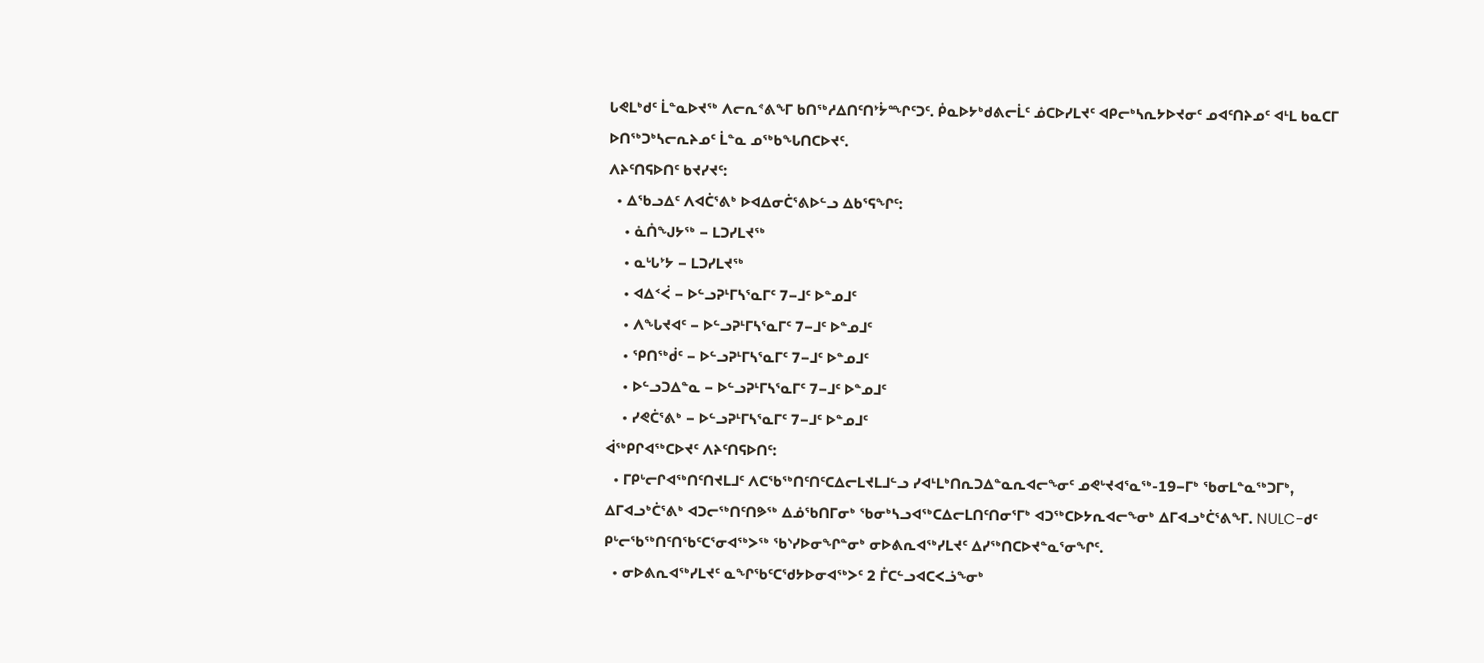ᒐᕙᒪᒃᑯᑦ ᒫᓐᓇᐅᔪᖅ ᐱᓕᕆᕝᕕᖕᒥ ᑲᑎᖅᓱᐃᑎᑦᑎᔾᔮᙱᑦᑐᑦ. ᑮᓇᐅᔭᒃᑯᕕᓕᒫᑦ ᓅᑕᐅᓯᒪᔪᑦ ᐊᑭᓕᒃᓴᕆᔭᐅᔪᓂᑦ ᓄᐊᑦᑎᔨᓄᑦ ᐊᒻᒪ ᑲᓇᑕᒥ ᐅᑎᖅᑐᒃᓴᓕᕆᔨᓄᑦ ᒫᓐᓇ ᓄᖅᑲᖓᑎᑕᐅᔪᑦ.
ᐱᔨᑦᑎᕋᐅᑎᑦ ᑲᔪᓯᔪᑦ:
  • ᐃᖃᓗᐃᑦ ᐱᐊᑖᕐᕕᒃ ᐅᐊᐃᓂᑖᕐᕕᐅᓪᓗ ᐃᑲᕐᕋᖏᑦ:
    • ᓈᑏᖑᔭᖅ − ᒪᑐᓯᒪᔪᖅ
    • ᓇᒡᒐᔾᔭ − ᒪᑐᓯᒪᔪᖅ
    • ᐊᐃᑉᐹ − ᐅᓪᓗᕈᒻᒥᓴᕐᓇᒥᑦ 7−ᒧᑦ ᐅᓐᓄᒧᑦ
    • ᐱᖓᔪᐊᑦ − ᐅᓪᓗᕈᒻᒥᓴᕐᓇᒥᑦ 7−ᒧᑦ ᐅᓐᓄᒧᑦ
    • ᕿᑎᖅᑰᑦ − ᐅᓪᓗᕈᒻᒥᓴᕐᓇᒥᑦ 7−ᒧᑦ ᐅᓐᓄᒧᑦ
    • ᐅᓪᓗᑐᐃᓐᓇ − ᐅᓪᓗᕈᒻᒥᓴᕐᓇᒥᑦ 7−ᒧᑦ ᐅᓐᓄᒧᑦ
    • ᓯᕙᑖᕐᕕᒃ − ᐅᓪᓗᕈᒻᒥᓴᕐᓇᒥᑦ 7−ᒧᑦ ᐅᓐᓄᒧᑦ
ᐋᖅᑭᒋᐊᖅᑕᐅᔪᑦ ᐱᔨᑦᑎᕋᐅᑎᑦ:
  • ᒥᑭᒡᓕᒋᐊᖅᑎᑦᑎᔪᒪᒧᑦ ᐱᑕᖃᖅᑎᑦᑎᑦᑕᐃᓕᒪᔪᒪᒧᓪᓗ ᓯᐊᒻᒪᒃᑎᕆᑐᐃᓐᓇᕆᐊᓕᖕᓂᑦ ᓄᕙᒡᔪᐊᕐᓇᖅ-19−ᒥᒃ ᖃᓂᒪᓐᓇᖅᑐᒥᒃ, ᐃᒥᐊᓗᒃᑖᕐᕕᒃ ᐊᑐᓕᖅᑎᑦᑎᕗᖅ ᐃᓅᖃᑎᒥᓂᒃ ᖃᓂᒃᓴᓗᐊᖅᑕᐃᓕᒪᑎᑦᑎᓂᕐᒥᒃ ᐊᑐᖅᑕᐅᔭᕆᐊᓕᖕᓂᒃ ᐃᒥᐊᓗᒃᑖᕐᕕᖕᒥ. NULC-ᑯᑦ ᑭᒡᓕᖃᖅᑎᑦᑎᖃᑦᑕᕐᓂᐊᖅᐳᖅ ᖃᔅᓯᐅᓂᖏᓐᓂᒃ ᓂᐅᕕᕆᐊᖅᓯᒪᔪᑦ ᐃᓯᖅᑎᑕᐅᔪᓐᓇᕐᓂᖏᑦ.
  • ᓂᐅᕕᕆᐊᖅᓯᒪᔪᑦ ᓇᖏᖃᑦᑕᖁᔭᐅᓂᐊᖅᐳᑦ 2 ᒦᑕᓪᓗᐊᑕᐸᓘᖕᓂᒃ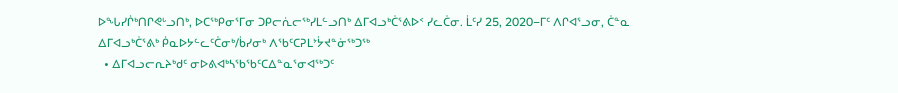ᐅᖓᓯᒌᒃᑎᒋᕙᒡᓗᑎᒃ, ᐅᑕᖅᑭᓂᕐᒥᓂ ᑐᑭᓕᕇᓕᖅᓯᒪᓪᓗᑎᒃ ᐃᒥᐊᓗᒃᑖᕐᕕᐅᑉ ᓯᓚᑖᓂ. ᒫᑦᓯ 25, 2020−ᒥᑦ ᐱᒋᐊᕐᓗᓂ, ᑖᓐᓇ ᐃᒥᐊᓗᒃᑖᕐᕕᒃ ᑮᓇᐅᔭᓪᓚᑦᑖᓂᒃ/ᑳᓯᓂᒃ ᐱᖃᑦᑕᕈᒪᔾᔮᔪᓐᓃᖅᑐᖅ
  • ᐃᒥᐊᓗᓕᕆᔨᒃᑯᑦ ᓂᐅᕕᐊᒃᓴᖃᖃᑦᑕᐃᓐᓇᕐᓂᐊᖅᑐᑦ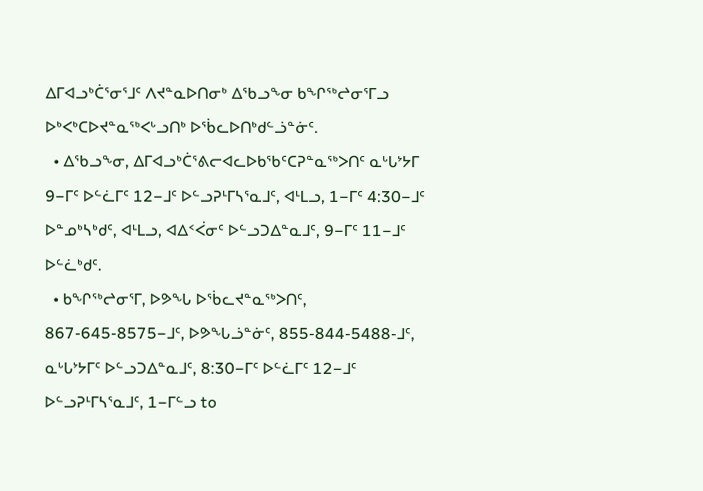ᐃᒥᐊᓗᒃᑖᕐᓂᕐᒧᑦ ᐱᔪᓐᓇᐅᑎᓂᒃ ᐃᖃᓗᖕᓂ ᑲᖏᖅᖠᓂᕐᒥᓗ ᐅᒃᐸᒃᑕᐅᔪᓐᓇᖅᐸᒡᓗᑎᒃ ᐅᖄᓚᐅᑎᒃᑯᓪᓘᓐᓃᑦ.
  • ᐃᖃᓗᖕᓂ, ᐃᒥᐊᓗᒃᑖᕐᕕᓕᐊᓚᐅᑲᖃᑦᑕᕈᓐᓇᖅᐳᑎᑦ ᓇᒡᒐᔾᔭᒥ 9−ᒥᑦ ᐅᓪᓛᒥᑦ 12−ᒧᑦ ᐅᓪᓗᕈᒻᒥᓴᕐᓇᒧᑦ, ᐊᒻᒪᓗ, 1−ᒥᑦ 4:30−ᒧᑦ ᐅᓐᓄᒃᓴᒃᑯᑦ, ᐊᒻᒪᓗ, ᐊᐃᑉᐹᓂᑦ ᐅᓪᓗᑐᐃᓐᓇᒧᑦ, 9−ᒥᑦ 11−ᒧᑦ ᐅᓪᓛᒃᑯᑦ.
  • ᑲᖏᖅᖠᓂᕐᒥ, ᐅᕗᖓ ᐅᖄᓚᔪᓐᓇᖅᐳᑎᑦ, 867-645-8575−ᒧᑦ, ᐅᕗᖓᓘᓐᓃᑦ, 855-844-5488-ᒧᑦ, ᓇᒡᒐᔾᔭᒥᑦ ᐅᓪᓗᑐᐃᓐᓇᒧᑦ, 8:30−ᒥᑦ ᐅᓪᓛᒥᑦ 12−ᒧᑦ ᐅᓪᓗᕈᒻᒥᓴᕐᓇᒧᑦ, 1−ᒥᓪᓗ to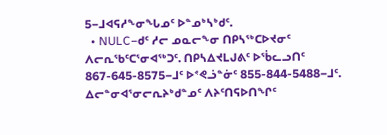5−ᒧᐊᕋᓱᖕᓂᖓᓄᑦ ᐅᓐᓄᒃᓴᒃᑯᑦ.
  • NULC−ᑯᑦ ᓱᓕ ᓄᓇᓕᖕᓂ ᑎᑭᓴᖅᑕᐅᔪᓂᑦ ᐱᓕᕆᖃᑦᑕᕐᓂᐊᖅᑐᑦ. ᑎᑭᓴᐃᔪᒪᒍᕕᑦ ᐅᖄᓚᓗᑎᑦ 867-645-8575−ᒧᑦ ᐅᕝᕙᓘᓐᓃᑦ 855-844-5488−ᒧᑦ.
ᐃᓕᓐᓂᐊᕐᓂᓕᕆᔨᒃᑯᓐᓄᑦ ᐱᔨᑦᑎᕋᐅᑎᖏᑦ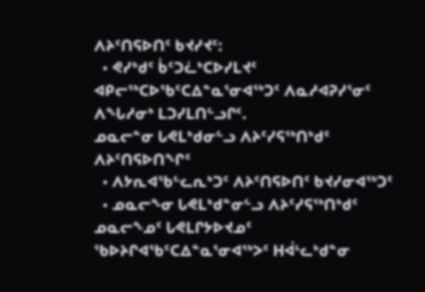ᐱᔨᑦᑎᕋᐅᑎᑦ ᑲᔪᓯᔪᑦ:
  • ᕙᓯᒃᑯᑦ ᑳᑦᑐᓛᒃᑕᐅᓯᒪᔪᑦ ᐊᑭᓕᖅᑕᐅᖃᑦᑕᐃᓐᓇᕐᓂᐊᖅᑐᑦ ᐱᓇᓱᐊᕈᓯᕐᓂᑦ ᐱᖓᓱᓂᒃ ᒪᑐᓯᒪᑎᓪᓗᒋᑦ.
ᓄᓇᓕᓐᓂ ᒐᕙᒪᒃᑯᓂᓪᓗ ᐱᔨᑦᓯᕋᖅᑎᒃᑯᑦ ᐱᔨᑦᑎᕋᐅᑎᖏᑦ
  • ᐱᔭᕆᐊᖃᓪᓚᕆᒃᑐᑦ ᐱᔨᑦᑎᕋᐅᑎᑦ ᑲᔪᓯᓂᐊᖅᑐᑦ
  • ᓄᓇᓕᖕᓂ ᒐᕙᒪᒃᑯᓐᓂᓪᓗ ᐱᔨᑦᓯᕋᖅᑎᒃᑯᑦ ᓄᓇᓕᖕᓄᑦ ᒐᕙᒪᒋᔭᐅᔪᓄᑦ ᖃᐅᔨᒋᐊᖃᑦᑕᐃᓐᓇᕐᓂᐊᖅᐳᑦ ᕼᐋᒻᓚᒃᑯᓐᓂ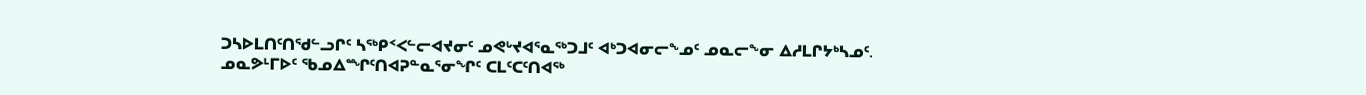ᑐᓴᐅᒪᑎᑦᑎᖁᓪᓗᒋᑦ ᓴᖅᑭᑉᐸᓪᓕᐊᔪᓂᑦ ᓄᕙᒡᔪᐊᕐᓇᖅᑐᒧᑦ ᐊᒃᑐᐊᓂᓕᖕᓄᑦ ᓄᓇᓕᖕᓂ ᐃᓱᒪᒋᔭᒃᓴᓄᑦ.
ᓄᓇᕗᒻᒥᐅᑦ ᖃᓄᐃᙱᑦᑎᐊᕈᓐᓇᕐᓂᖏᑦ ᑕᒪᑦᑕᑦᑎᐊᖅ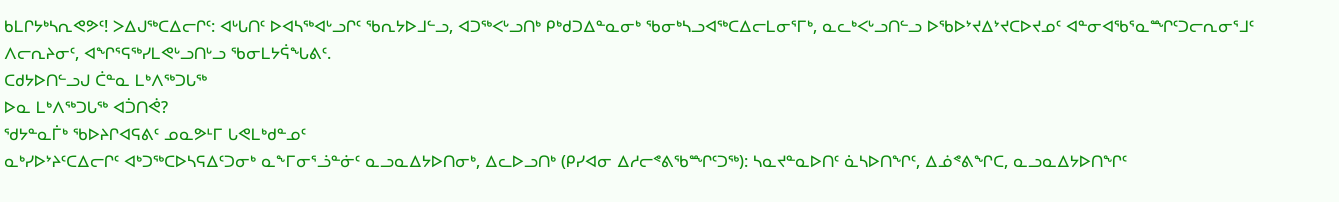ᑲᒪᒋᔭᒃᓴᕆᕙᕗᑦ! ᐳᐃᒍᖅᑕᐃᓕᒋᑦ: ᐊᒡᒐᑎᑦ ᐅᐊᓴᖅᐊᒡᓗᒋᑦ ᖃᕆᔭᐅᒧᓪᓗ, ᐊᑐᖅᐸᒡᓗᑎᒃ ᑭᒃᑯᑐᐃᓐᓇᓂᒃ ᖃᓂᒃᓴᓗᐊᖅᑕᐃᓕᒪᓂᕐᒥᒃ, ᓇᓚᒃᐸᒡᓗᑎᓪᓗ ᐅᖃᐅᔾᔪᐃᔾᔪᑕᐅᔪᓄᑦ ᐊᓐᓂᐊᖃᕐᓇᙱᑦᑐᓕᕆᓂᕐᒧᑦ ᐱᓕᕆᔨᓂᑦ, ᐊᖏᕐᕋᖅᓯᒪᕙᒡᓗᑎᒡᓗ ᖃᓂᒪᔭᕌᖓᕕᑦ.
ᑕᑯᔭᐅᑎᓪᓗᒍ ᑖᓐᓇ ᒪᒃᐱᖅᑐᒐᖅ
ᐅᓇ ᒪᒃᐱᖅᑐᒐᖅ ᐊᑑᑎᕚ?
ᖁᔭᓐᓇᒦᒃ ᖃᐅᔨᒋᐊᕋᕕᑦ ᓄᓇᕗᒻᒥ ᒐᕙᒪᒃᑯᓐᓄᑦ
ᓇᒃᓯᐅᔾᔨᑦᑕᐃᓕᒋᑦ ᐊᒃᑐᖅᑕᐅᓴᕋᐃᑦᑐᓂᒃ ᓇᖕᒥᓂᕐᓘᓐᓃᑦ ᓇᓗᓇᐃᔭᐅᑎᓂᒃ, ᐃᓚᐅᓗᑎᒃ (ᑭᓯᐊᓂ ᐃᓱᓕᕝᕕᖃᙱᑦᑐᖅ): ᓴᓇᔪᓐᓇᐅᑎᑦ ᓈᓴᐅᑎᖏᑦ, ᐃᓅᕝᕕᖏᑕ, ᓇᓗᓇᐃᔭᐅᑎᖏᑦ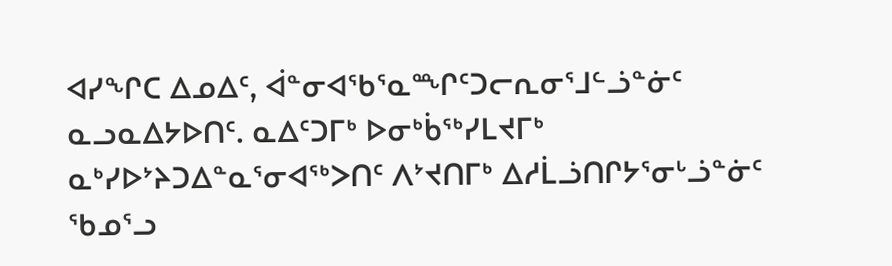ᐊᓯᖏᑕ ᐃᓄᐃᑦ, ᐋᓐᓂᐊᖃᕐᓇᙱᑦᑐᓕᕆᓂᕐᒧᓪᓘᓐᓃᑦ ᓇᓗᓇᐃᔭᐅᑎᑦ. ᓇᐃᑦᑐᒥᒃ ᐅᓂᒃᑳᖅᓯᒪᔪᒥᒃ ᓇᒃᓯᐅᔾᔨᑐᐃᓐᓇᕐᓂᐊᖅᐳᑎᑦ ᐱᔾᔪᑎᒥᒃ ᐃᓱᒫᓘᑎᒋᔭᕐᓂᒡᓘᓐᓃᑦ ᖃᓄᕐᓗ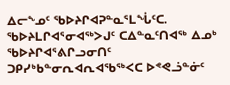ᐃᓕᖕᓄᑦ ᖃᐅᔨᒋᐊᕈᓐᓇᕐᒪᖔᑦᑕ. ᖃᐅᔨᒪᒋᐊᕐᓂᐊᖅᐳᒍᑦ ᑕᐃᓐᓇᑦᑎᐊᖅ ᐃᓄᒃ ᖃᐅᔨᒋᐊᕐᕕᒋᓗᓂᑎᑦ ᑐᑭᓯᒃᑲᓐᓂᕆᐊᕆᐊᖃᖅᐸᑕ ᐅᕝᕙᓘᓐᓃᑦ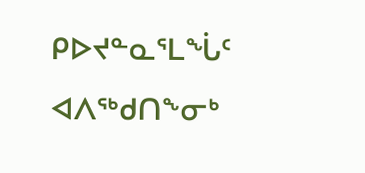ᑭᐅᔪᓐᓇᕐᒪᖔᑦ ᐊᐱᖅᑯᑎᖕᓂᒃ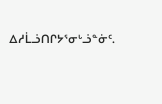ᐃᓱᒫᓘᑎᒋᔭᕐᓂᒡᓘᓐᓃᑦ.